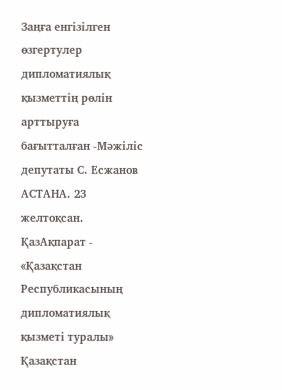Заңға енгізілген өзгертулер дипломатиялық қызметтің рөлін арттыруға бағытталған -Мәжіліс депутаты С. Есжанов
АСТАНА. 23 желтоқсан. ҚазАқпарат - «Қазақстан Республикасының дипломатиялық қызметі туралы» Қазақстан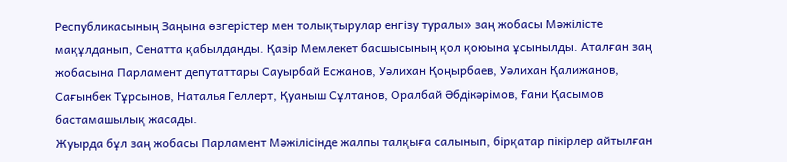Республикасының Заңына өзгерістер мен толықтырулар енгізу туралы» заң жобасы Мәжілісте мақұлданып, Сенатта қабылданды. Қазір Мемлекет басшысының қол қоюына ұсынылды. Аталған заң жобасына Парламент депутаттары Сауырбай Есжанов, Уәлихан Қоңырбаев, Уәлихан Қалижанов, Сағынбек Тұрсынов, Наталья Геллерт, Қуаныш Сұлтанов, Оралбай Әбдікәрімов, Ғани Қасымов бастамашылық жасады.
Жуырда бұл заң жобасы Парламент Мәжілісінде жалпы талқыға салынып, бірқатар пікірлер айтылған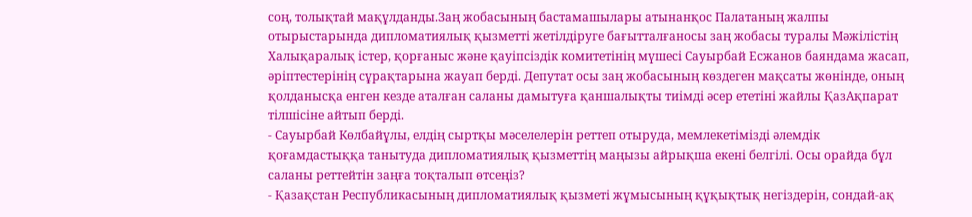соң, толықтай мақұлданды.Заң жобасының бастамашылары атынанқос Палатаның жалпы отырыстарында дипломатиялық қызметті жетілдіруге бағытталғаносы заң жобасы туралы Мәжілістің Халықаралық істер, қорғаныс және қауіпсіздік комитетінің мүшесі Сауырбай Есжанов баяндама жасап, әріптестерінің сұрақтарына жауап берді. Депутат осы заң жобасының көздеген мақсаты жөнінде, оның қолданысқа енген кезде аталған саланы дамытуға қаншалықты тиімді әсер ететіні жайлы ҚазАқпарат тілшісіне айтып берді.
- Сауырбай Көлбайұлы, елдің сыртқы мәселелерін реттеп отыруда, мемлекетімізді әлемдік қоғамдастыққа танытуда дипломатиялық қызметтің маңызы айрықша екені белгілі. Осы орайда бұл саланы реттейтін заңға тоқталып өтсеңіз?
- Қазақстан Республикасының дипломатиялық қызметі жұмысының құқықтық негіздерін, сондай-ақ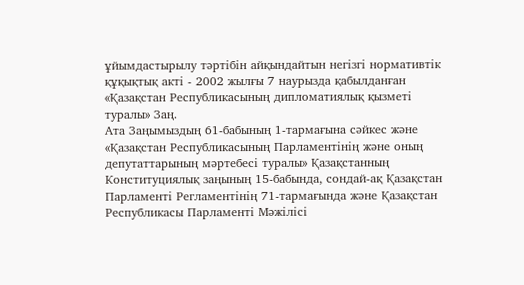ұйымдастырылу тәртібін айқындайтын негізгі нормативтік құқықтық акті - 2002 жылғы 7 наурызда қабылданған «Қазақстан Республикасының дипломатиялық қызметі туралы» Заң.
Ата Заңымыздың 61-бабының 1-тармағына сәйкес және «Қазақстан Республикасының Парламентінің және оның депутаттарының мәртебесі туралы» Қазақстанның Конституциялық заңының 15-бабында, сондай-ақ Қазақстан Парламенті Регламентінің 71-тармағында және Қазақстан Республикасы Парламенті Мәжілісі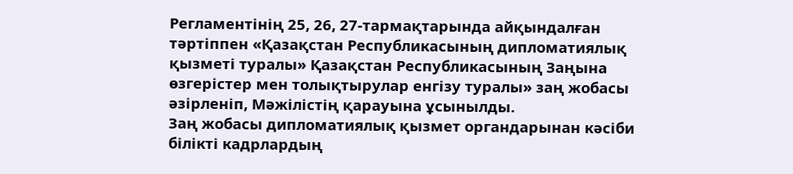Регламентінің 25, 26, 27-тармақтарында айқындалған тәртіппен «Қазақстан Республикасының дипломатиялық қызметі туралы» Қазақстан Республикасының Заңына өзгерістер мен толықтырулар енгізу туралы» заң жобасы әзірленіп, Мәжілістің қарауына ұсынылды.
Заң жобасы дипломатиялық қызмет органдарынан кәсіби білікті кадрлардың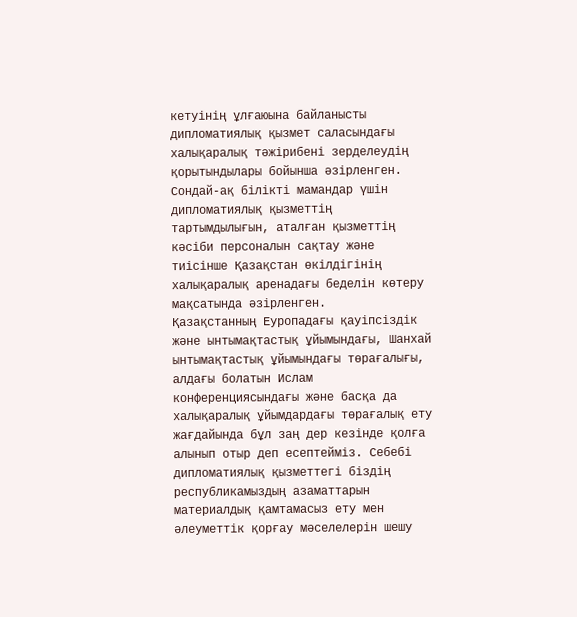кетуінің ұлғаюына байланысты дипломатиялық қызмет саласындағы халықаралық тәжірибені зерделеудің қорытындылары бойынша әзірленген. Сондай-ақ білікті мамандар үшін дипломатиялық қызметтің тартымдылығын, аталған қызметтің кәсіби персоналын сақтау және тиісінше Қазақстан өкілдігінің халықаралық аренадағы беделін көтеру мақсатында әзірленген.
Қазақстанның Еуропадағы қауіпсіздік және ынтымақтастық ұйымындағы, Шанхай ынтымақтастық ұйымындағы төрағалығы, алдағы болатын Ислам конференциясындағы және басқа да халықаралық ұйымдардағы төрағалық ету жағдайында бұл заң дер кезінде қолға алынып отыр деп есептейміз. Себебі дипломатиялық қызметтегі біздің республикамыздың азаматтарын материалдық қамтамасыз ету мен әлеуметтік қорғау мәселелерін шешу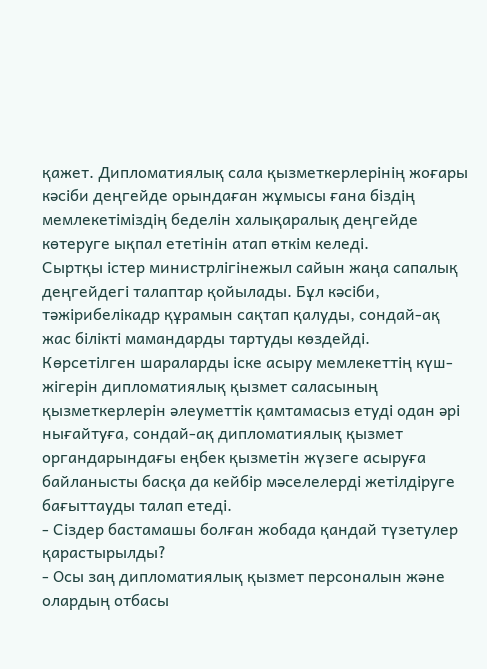қажет. Дипломатиялық сала қызметкерлерінің жоғары кәсіби деңгейде орындаған жұмысы ғана біздің мемлекетіміздің беделін халықаралық деңгейде көтеруге ықпал ететінін атап өткім келеді.
Сыртқы істер министрлігінежыл сайын жаңа сапалық деңгейдегі талаптар қойылады. Бұл кәсіби, тәжірибелікадр құрамын сақтап қалуды, сондай-ақ жас білікті мамандарды тартуды көздейді.
Көрсетілген шараларды іске асыру мемлекеттің күш-жігерін дипломатиялық қызмет саласының қызметкерлерін әлеуметтік қамтамасыз етуді одан әрі нығайтуға, сондай-ақ дипломатиялық қызмет органдарындағы еңбек қызметін жүзеге асыруға байланысты басқа да кейбір мәселелерді жетілдіруге бағыттауды талап етеді.
- Сіздер бастамашы болған жобада қандай түзетулер қарастырылды?
- Осы заң дипломатиялық қызмет персоналын және олардың отбасы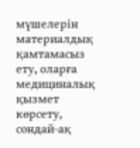мүшелерін материалдық қамтамасыз ету, оларға медициналық қызмет көрсету, сондай-ақ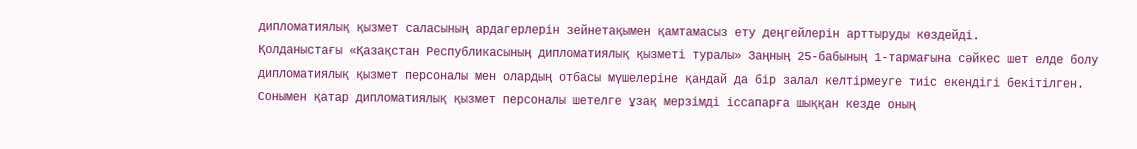дипломатиялық қызмет саласының ардагерлерін зейнетақымен қамтамасыз ету деңгейлерін арттыруды көздейді.
Қолданыстағы «Қазақстан Республикасының дипломатиялық қызметі туралы» Заңның 25-бабының 1-тармағына сәйкес шет елде болу дипломатиялық қызмет персоналы мен олардың отбасы мүшелеріне қандай да бір залал келтірмеуге тиіс екендігі бекітілген.
Сонымен қатар дипломатиялық қызмет персоналы шетелге ұзақ мерзімді іссапарға шыққан кезде оның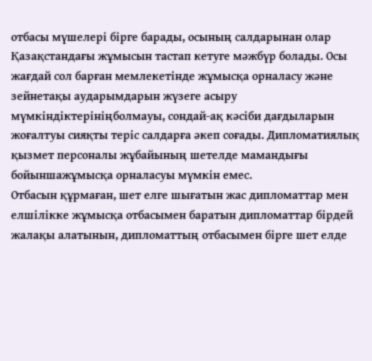отбасы мүшелері бірге барады, осының салдарынан олар Қазақстандағы жұмысын тастап кетуге мәжбүр болады. Осы жағдай сол барған мемлекетінде жұмысқа орналасу және зейнетақы аударымдарын жүзеге асыру мүмкіндіктерініңболмауы, сондай-ақ кәсіби дағдыларын жоғалтуы сияқты теріс салдарға әкеп соғады. Дипломатиялық қызмет персоналы жұбайының шетелде мамандығы бойыншажұмысқа орналасуы мүмкін емес.
Отбасын құрмаған, шет елге шығатын жас дипломаттар мен елшілікке жұмысқа отбасымен баратын дипломаттар бірдей жалақы алатынын, дипломаттың отбасымен бірге шет елде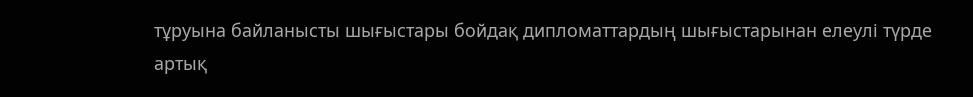тұруына байланысты шығыстары бойдақ дипломаттардың шығыстарынан елеулі түрде артық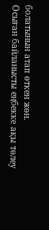болатынын атап өткен жөн.
Осыған байланысты еңбекке ақы төлеу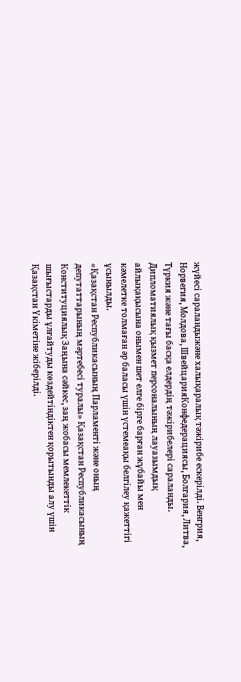жүйесі сараландыжәне халықаралық тәжірибе ескерілді. Венгрия, Норвегия, Молдова, ШвейцарияКонфедерациясы, Болгария, Литва, Түркия және тағы басқа елдердің тәжірибелері сараланды. Дипломатиялық қызмет персоналының лауазымдық айлықақысына онымен шет елге бірге барған жұбайы мен кәмелетке толмаған әр баласы үшін үстемеақы белгілеу қажеттігі ұсынылды.
«Қазақстан Республикасының Парламенті және оның депутаттарының мәртебесі туралы» Қазақстан Республикасының Конституциялық Заңына сәйкес, заң жобасы мемлекеттік шығыстарды ұлғайтуды көздейтіндіктен қорытынды алу үшін Қазақстан Үкіметіне жіберілді.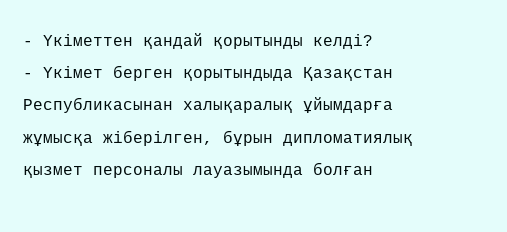- Үкіметтен қандай қорытынды келді?
- Үкімет берген қорытындыда Қазақстан Республикасынан халықаралық ұйымдарға жұмысқа жіберілген, бұрын дипломатиялық қызмет персоналы лауазымында болған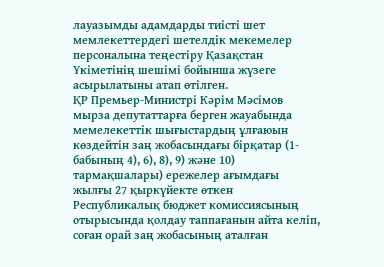лауазымды адамдарды тиісті шет мемлекеттердегі шетелдік мекемелер персоналына теңестіру Қазақстан Үкіметінің шешімі бойынша жүзеге асырылатыны атап өтілген.
ҚР Премьер-Министрі Кәрім Мәсімов мырза депутаттарға берген жауабында мемелекеттік шығыстардың ұлғаюын көздейтін заң жобасындағы бірқатар (1-бабының 4), 6), 8), 9) және 10) тармақшалары) ережелер ағымдағы жылғы 27 қыркүйекте өткен Республикалық бюджет комиссиясының отырысында қолдау таппағанын айта келіп, соған орай заң жобасының аталған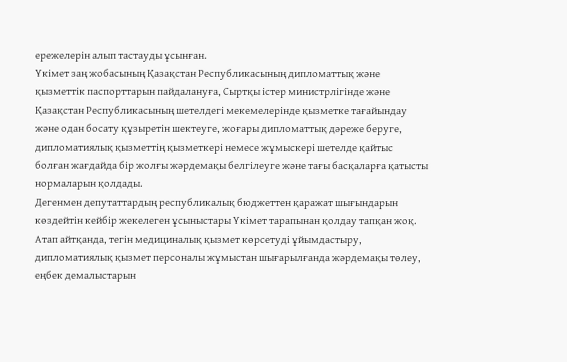ережелерін алып тастауды ұсынған.
Үкімет заң жобасының Қазақстан Республикасының дипломаттық және қызметтік паспорттарын пайдалануға, Сыртқы істер министрлігінде және Қазақстан Республикасының шетелдегі мекемелерінде қызметке тағайындау және одан босату құзыретін шектеуге, жоғары дипломаттық дәреже беруге, дипломатиялық қызметтің қызметкері немесе жұмыскері шетелде қайтыс болған жағдайда бір жолғы жәрдемақы белгілеуге және тағы басқаларға қатысты нормаларын қолдады.
Дегенмен депутаттардың республикалық бюджеттен қаражат шығындарын көздейтін кейбір жекелеген ұсыныстары Үкімет тарапынан қолдау тапқан жоқ. Атап айтқанда, тегін медициналық қызмет көрсетуді ұйымдастыру, дипломатиялық қызмет персоналы жұмыстан шығарылғанда жәрдемақы төлеу, еңбек демалыстарын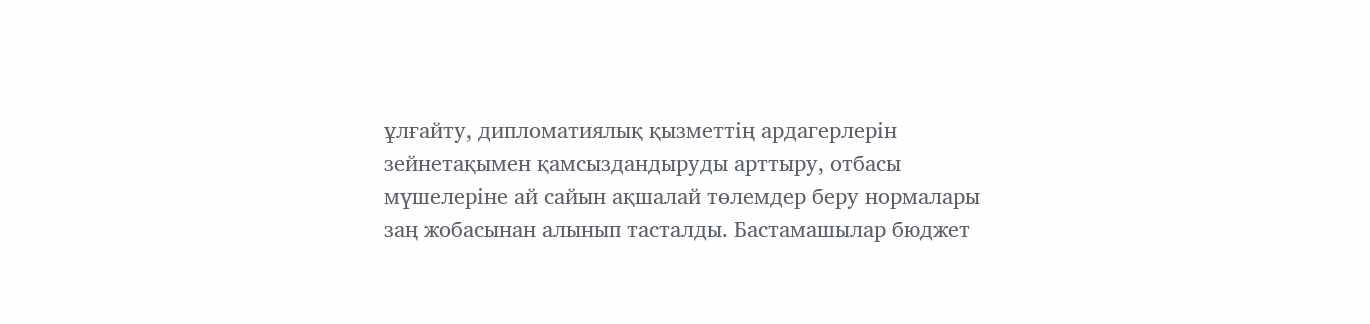ұлғайту, дипломатиялық қызметтің ардагерлерін зейнетақымен қамсыздандыруды арттыру, отбасы мүшелеріне ай сайын ақшалай төлемдер беру нормалары заң жобасынан алынып тасталды. Бастамашылар бюджет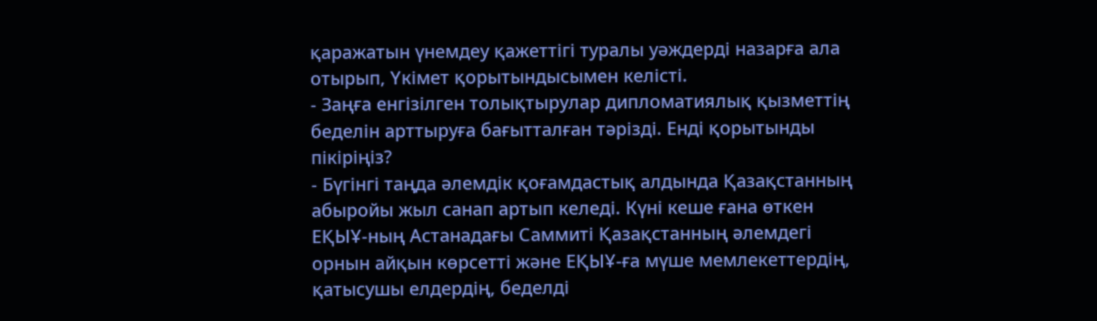қаражатын үнемдеу қажеттігі туралы уәждерді назарға ала отырып, Үкімет қорытындысымен келісті.
- Заңға енгізілген толықтырулар дипломатиялық қызметтің беделін арттыруға бағытталған тәрізді. Енді қорытынды пікіріңіз?
- Бүгінгі таңда әлемдік қоғамдастық алдында Қазақстанның абыройы жыл санап артып келеді. Күні кеше ғана өткен ЕҚЫҰ-ның Астанадағы Саммиті Қазақстанның әлемдегі орнын айқын көрсетті және ЕҚЫҰ-ға мүше мемлекеттердің, қатысушы елдердің, беделді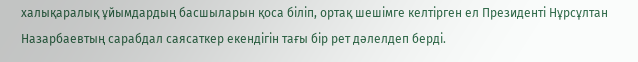халықаралық ұйымдардың басшыларын қоса біліп, ортақ шешімге келтірген ел Президенті Нұрсұлтан Назарбаевтың сарабдал саясаткер екендігін тағы бір рет дәлелдеп берді.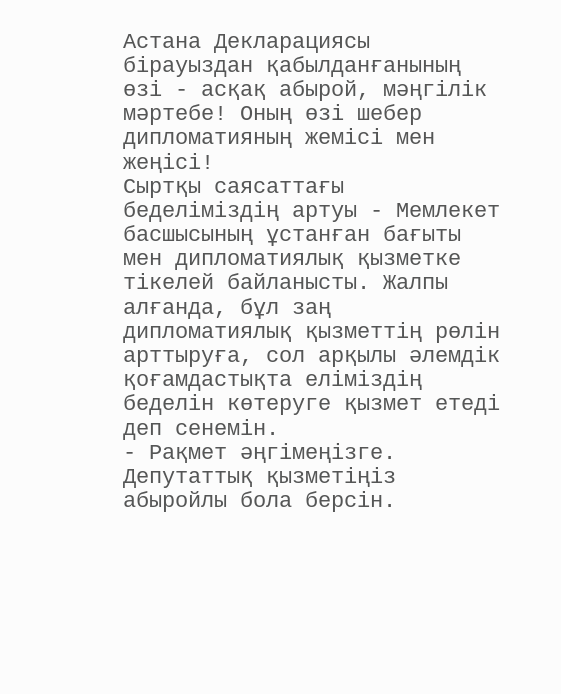Астана Декларациясы бірауыздан қабылданғанының өзі - асқақ абырой, мәңгілік мәртебе! Оның өзі шебер дипломатияның жемісі мен жеңісі!
Сыртқы саясаттағы беделіміздің артуы - Мемлекет басшысының ұстанған бағыты мен дипломатиялық қызметке тікелей байланысты. Жалпы алғанда, бұл заң дипломатиялық қызметтің рөлін арттыруға, сол арқылы әлемдік қоғамдастықта еліміздің беделін көтеруге қызмет етеді деп сенемін.
- Рақмет әңгімеңізге. Депутаттық қызметіңіз абыройлы бола берсін.